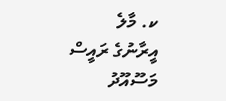ކ. މާލެ
އީރާނުގެ ރައީސް މަސޫއޫދު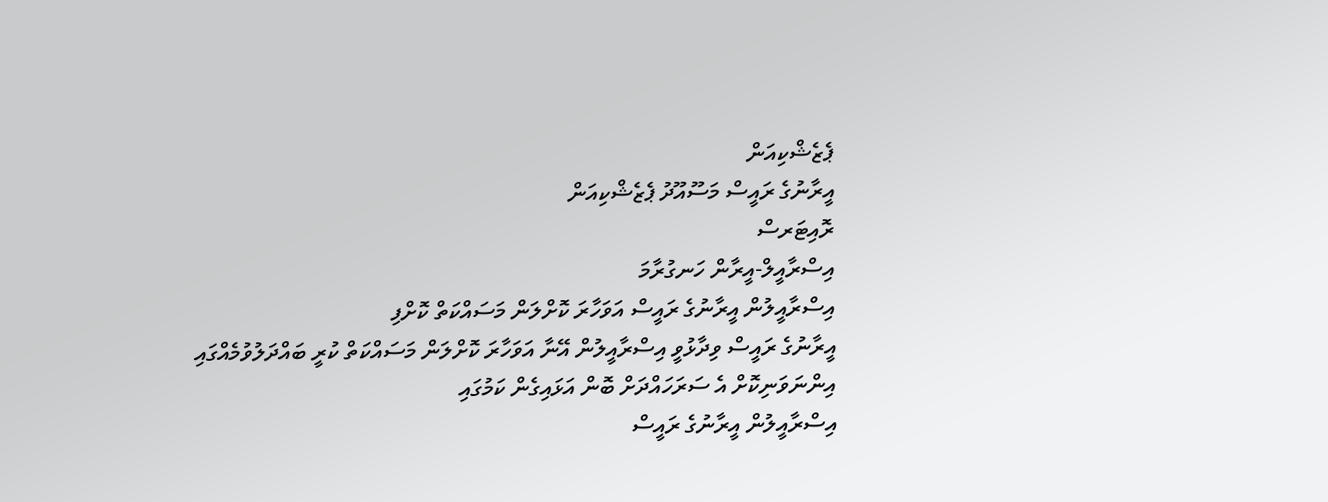ޕެޒެޝްކިއަން
އީރާނުގެ ރައީސް މަސޫއޫދު ޕެޒެޝްކިއަން
ރޮއިޓަރސް
އިސްރާއީލް-އީރާން ހަނގުރާމަ
އިސްރާއީލުން އީރާނުގެ ރައީސް އަވަހާރަ ކޮށްލަން މަސައްކަތް ކޮށްފި
އީރާނުގެ ރައީސް ވިދާޅުވީ އިސްރާއީލުން އޭނާ އަވަހާރަ ކޮށްލަން މަސައްކަތް ކުރީ ބައްދަލުވުމެއްގައި އިންނަވަނިކޮށް އެ ސަރަހައްދަށް ބޮން އަޅައިގެން ކަމުގައި
އިސްރާއީލުން އީރާނުގެ ރައީސް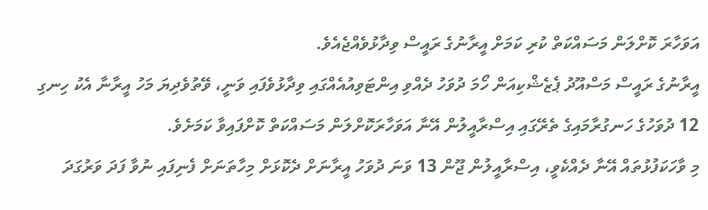އަވަހާރަ ކޮށްލަން މަސައްކަތް ކުރި ކަމަށް އީރާނުގެ ރައީސް ވިދާޅުވެއްޖެއެވެ.
އީރާނުގެ ރައީސް މަސްއޫދު ޕެޒެޝްކިއަން ހޯމަ ދުވަހު ދެއްވި އިންޓަވިއުއެއްގައި ވިދާޅުވެފައި ވަނީ، ވޭތުވެދިޔަ މަހު އީރާނާ އެކު ހިނގި 12 ދުވަހުގެ ހަނގުރާމައިގެ ތެރޭގައި އިސްރާއީލުން އޭނާ އަވަހާރަކޮށްލަން މަސައްކަތް ކޮށްފައިވާ ކަމަށެވެ.
މި ވާހަކަފުޅުތައް އޭނާ ދެއްކެވީ، އިސްރާއީލުން ޖޫން 13 ވަނަ ދުވަހު އީރާނަށް ދެކޮޅަށް މިހާތަނަށް ފެނިފައި ނުވާ ފަދަ ވަރުގަދަ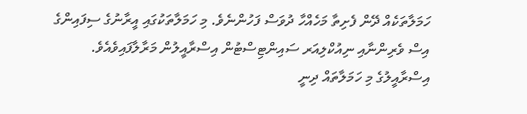ހަމަލާތަކެއް ދޭން ފެށިތާ މަހެއްހާ ދުވަސް ފަހުންނެވެ. މި ހަމަލާތަކުގައި އީރާނުގެ ސިފައިންގެ އިސް ވެރިންނާއި ނިއުކްލިއަރ ސައިންޓިސްޓުން އިސްރާއީލުން މަރާލާފައިވެއެވެ.
އިސްރާއީލުގެ މި ހަމަލާތައް ދިނީ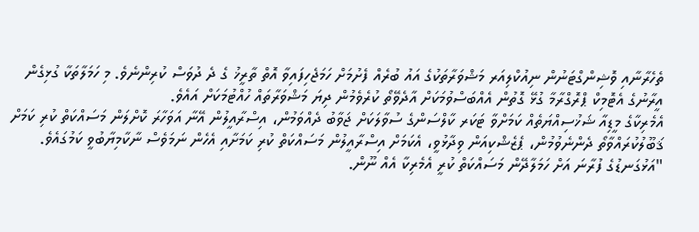ތެހެރާނާއި ވޮޝިންގްޓަނުން ނިއުކްލިއަރ މަޝްވަރާތަކުގެ އައު ބުރެއް ފެށުމަށް ހަމަޖެހިފައިވާ އޮތް ތާރީޚު ގެ ދެ ދުވަސް ކުރިންނެވެ. މި ހަމަލާތަކާ ގުޅިގެން އީރާނުގެ އެޓޮމިކް ޕްރޮގްރާމާ ގުޅޭ ގޮތުން އެއްބަސްވުމަކަށް އާދެވޭތޯ ކުރެވެމުން ދިޔަ މަޝްވަރާތައް ހުއްޓުމަކަށް އައެވެ.
އެމެރިކާގެ މީޑިއާ ޝަޚުސިއްޔަތެއް ކަމަށްވާ ޓަކަރ ކާލްސަންގެ ސުވާލަކަށް ޖަވާބު ދެއްވަމުން، އިސްރާއީލުން އޭނާ އަވަހާރަ ކޮށްލަން މަސައްކަތް ކުރި ކަމަށް ޤަބޫލުކުރައްވާތޯ ދެންނެވުމުން، ޕެޒެޝްކިއަން ވިދާޅުވީ، އެކަމަށް އިސްރާއީލުން މަސައްކަތް ކުރި ކަމަށާއި އެހެން ނަމަވެސް ނާކާމިޔާބުވީ ކަމުގައެވެ.
"އަޅުގަނޑުގެ ފުރާނަ އަށް ހަމަލާދޭން މަސައްކަތް ކުރީ އެމެރިކާ އެއް ނޫން.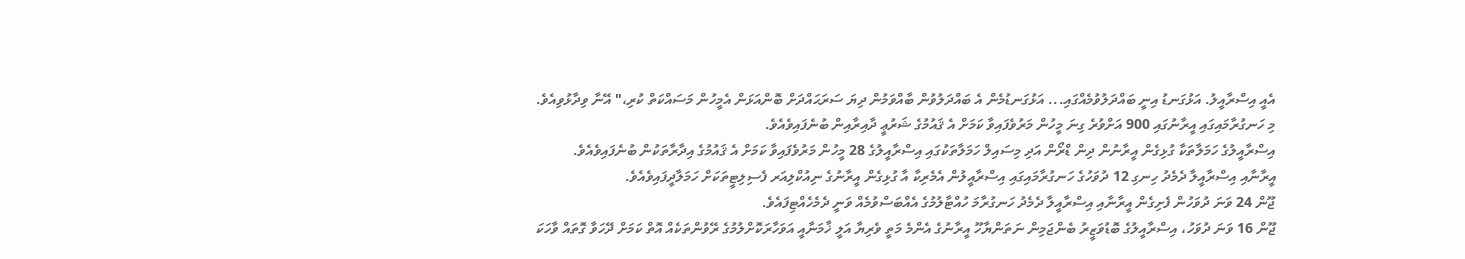އެއީ އިސްރާއީލު. އަޅުގަނޑު އިނީ ބައްދަލުވުމެއްގައި... އަޅުގަނޑުމެން އެ ބައްދަލުވުން ބާއްވަމުން ދިޔަ ސަރަޙައްދަށް ބޮންއަޅަން އެމީހުން މަސައްކަތް ކުރި،" އޭނާ ވިދާޅުވިއެވެ.
މި ހަނގުރާމައިގައި އީރާނުގައި 900 އަށްވުރެ ގިނަ މީހުން މަރުވެފައިވާ ކަމަށް އެ ޤައުމުގެ ޝަރުޢީ ދާއިރާއިން ބުނެފައިވެއެވެ.
އިސްރާއީލުގެ ހަމަލާތަކާ ގުޅިގެން އީރާނުން ދިން ޑްރޯން އަދި މިސައިލް ހަމަލާތަކުގައި އިސްރާއީލުގެ 28 މީހުން މަރުވެފައިވާ ކަމަށް އެ ޤައުމުގެ އިދާރާތަކުން ބުނެފައިވެއެވެ.
އީރާނާއި އިސްރާއީލާ ދެމެދު ހިނގި 12 ދުވަހުގެ ހަނގުރާމައިގައި އިސްރާއީލުން އެމެރިކާ އާ ގުޅިގެން އީރާނުގެ ނިއުކްލިއަރ ފެސިލިޓީތަކަށް ހަމަލާދީފައިވެއެވެ.
ޖޫން 24 ވަނަ ދުވަހުން ފެށިގެން އީރާނާއި އިސްރާއީލާ ދެމެދު ހަނގުރާމަ ހުއްޓާލުމުގެ އެއްބަސްވުމެއް ވަނީ ދެމެހެއްޓިފައެވެ.
ޖޫން 16 ވަނަ ދުވަހު، އިސްރާއީލުގެ ބޮޑުވަޒީރު ބެންޖަމިން ނަތަންޔާހޫ އީރާނުގެ އެންމެ މަތީ ވެރިޔާ އަލީ ޚާމަނާއީ އަވަހާރަކޮށްލުމުގެ ރޭވުންތަކެއް އޮތް ކަމަށް ދޭހަވާ ގޮތައް ވާހަކަ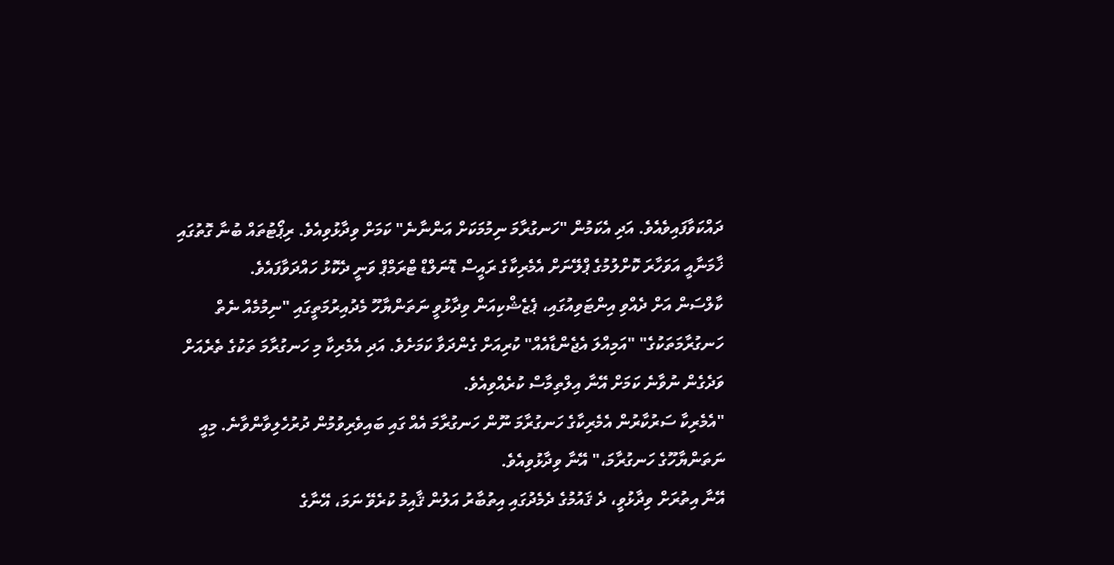ދައްކަވާފައިވެއެވެ. އަދި އެކަމުން "ހަނގުރާމަ ނިމުމަކަށް އަންނާނެ" ކަމަށް ވިދާޅުވިއެވެ. ރިޕޯޓުތައް ބުނާ ގޮތުގައި ޚާމަނާއީ އަވަހާރަ ކޮށްލުމުގެ ޕްލޭނަށް އެމެރިކާގެ ރައީސް ޑޮނަލްޑް ޓްރަމްޕް ވަނީ ދެކޮޅު ހައްދަވާފައެވެ.
ކާލްސަން އަށް ދެއްވި އިންޓަވިއުގައި، ޕެޒެޝްކިއަން ވިދާޅުވީ ނަތަންޔާހޫ މެދުއިރުމަތީގައި "ނިމުމެއް ނެތް ހަނގުރާމަތަކުގެ" "އަމިއްލަ އެޖެންޑާއެއް" ކުރިއަށް ގެންދަވާ ކަމަށެވެ. އަދި އެމެރިކާ މި ހަނގުރާމަ ތަކުގެ ތެރެއަށް ވަދެގެން ނުވާނެ ކަމަށް އޭނާ އިލްތިމާސް ކުރެއްވިއެވެ.
"އެމެރިކާ ސަރުކާރުން އެމެރިކާގެ ހަނގުރާމަ ނޫން ހަނގުރާމަ އެއް ގައި ބައިވެރިވުމުން ދުރުހެލިވާންވާނެ. މިއީ ނަތަންޔާހޫގެ ހަނގުރާމަ،" އޭނާ ވިދާޅުވިއެވެ.
އޭނާ އިތުރަށް ވިދާޅުވީ، ދެ ޤައުމުގެ ދެމެދުގައި އިތުބާރު އަލުން ޤާއިމު ކުރެވޭ ނަމަ، އޭނާގެ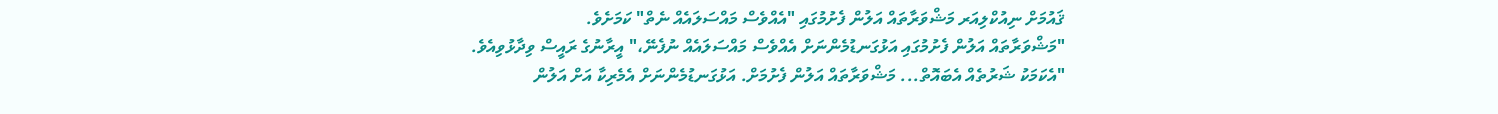ޤައުމަށް ނިއުކްލިއަރ މަޝްވަރާތައް އަލުން ފެށުމުގައި "އެއްވެސް މައްސަލައެއް ނެތް" ކަމަށެވެ.
"މަޝްވަރާތައް އަލުން ފެށުމުގައި އަޅުގަނޑުމެންނަށް އެއްވެސް މައްސަލައެއް ނުފެނޭ،" އީރާނުގެ ރައީސް ވިދާޅުވިއެވެ.
"އެކަމަކު ޝަރުތެއް އެބައޮތް... މަޝްވަރާތައް އަލުން ފެށުމަށް. އަޅުގަނޑުމެންނަށް އެމެރިކާ އަށް އަލުން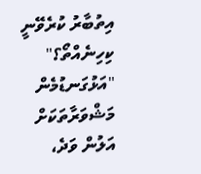އިތުބާރު ކުރެވޭނީ ކިހިނެއްތޯ؟"
"އަޅުގަނޑުމެން މަޝްވަރާތަކަށް އަލުން ވަދެ،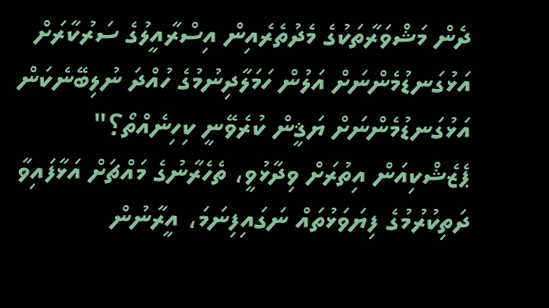ދެން މަޝްވަރާތަކުގެ މެދުތެރެއިން އިސްރާއީލުގެ ސަރުކާރަށް އަޅުގަނޑުމެންނަށް އަލުން ހަމަލާދިނުމުގެ ހުއްދަ ނުލިބޭނެކަން އަޅުގަނޑުމެންނަށް ޔަޤީން ކުރެވޭނީ ކިހިނެއްތޯ؟"
ޕެޒެޝްކިއަން އިތުރަށް ވިދާޅުވީ، ތެހެރާނުގެ މައްޗަށް އަޅާފައިވާ ދަތިކުރުމުގެ ފިޔަވަޅުތައް ނަގައިފިނަމަ، އީރާނުން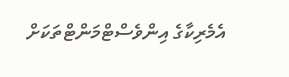އެމެރިކާގެ އިންވެސްޓްމަންޓްތަކަށް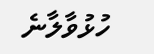ހުޅުވާލާނެ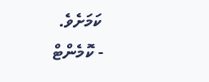ކަމަށެވެ.
- ކޮމެންޓް